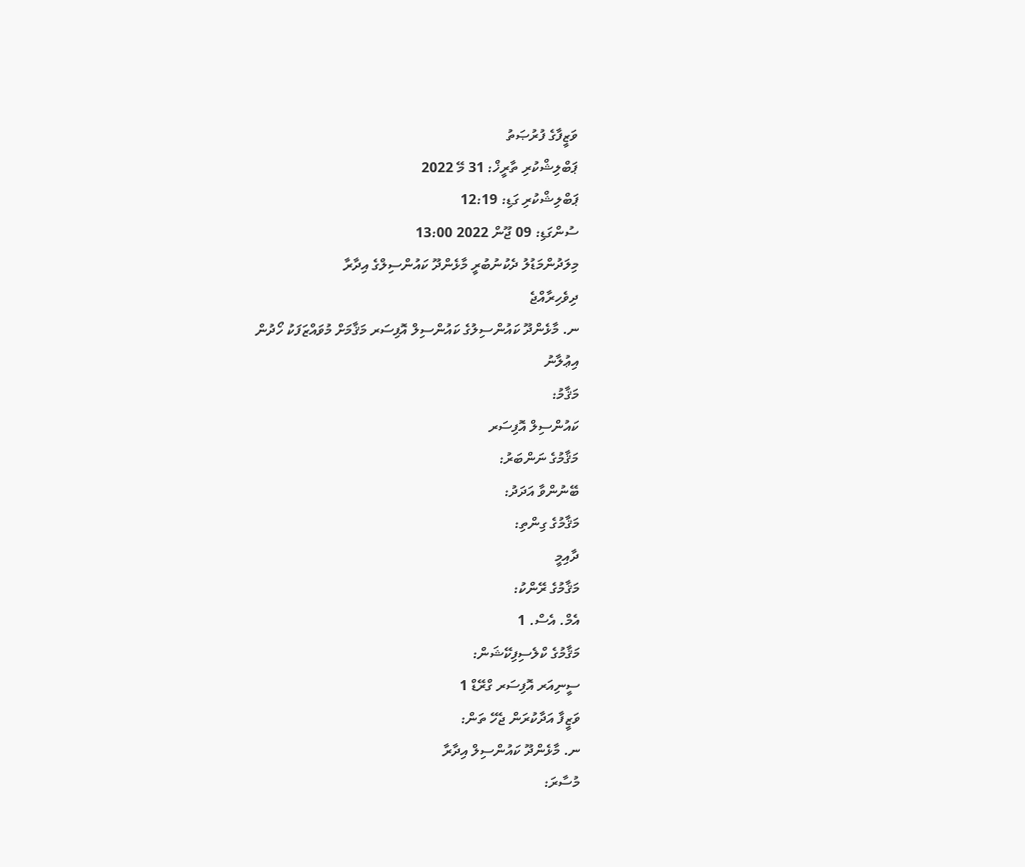ވަޒީފާގެ ފުރުޞަތު
ޕަބްލިޝްކުރި ތާރީޚް: 31 މޭ 2022
ޕަބްލިޝްކުރި ގަޑި: 12:19
ސުންގަޑި: 09 ޖޫން 2022 13:00
މިލަދުންމަޑުލު ދެކުނުބުރީ މާޅެންދޫ ކައުންސިލްގެ އިދާރާ
ދިވެހިރާއްޖެ
ނ. މާޅެންދޫ ކައުންސިލުގެ ކައުންސިލް އޮފިސަރ މަޤާމަށް މުވައްޒަފަކު ހޯދުން
އިޢުލާނު
މަޤާމު:
ކައުންސިލް އޮފިސަރ
މަޤާމުގެ ނަންބަރު:
ބޭނުންވާ އަދަދު:
މަޤާމުގެ ގިންތި:
ދާއިމީ
މަޤާމުގެ ރޭންކު:
އެމް. އެސް. 1
މަޤާމުގެ ކްލެސިފިކޭޝަން:
ސީނިއަރ އޮފިސަރ ގްރޭޑް 1
ވަޒީފާ އަދާކުރަން ޖެހޭ ތަން:
ނ. މާޅެންދޫ ކައުންސިލް އިދާރާ
މުސާރަ: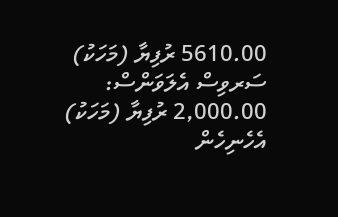5610.00 ރުފިޔާ (މަހަކު)
ސަރވިސް އެލަވަންސް:
2,000.00 ރުފިޔާ (މަހަކު)
އެހެނިހެން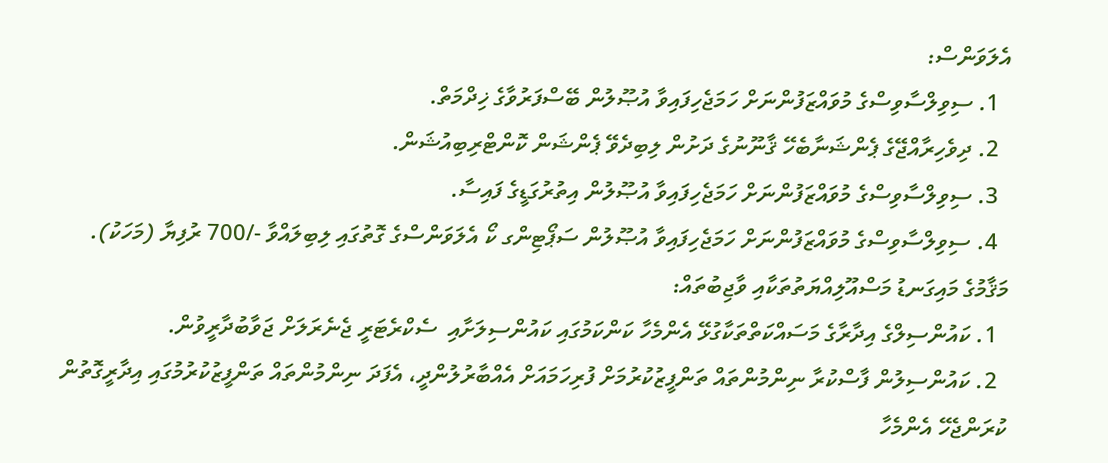އެލަވަންސް:
  1. ސިވިލްސާވިސްގެ މުވައްޒަފުންނަށް ހަމަޖެހިފައިވާ އުޞޫލުން ބޭސްފަރުވާގެ ޚިދްމަތް.
  2. ދިވެހިރާއްޖޭގެ ޕެންޝަނާބެހޭ ޤާނޫނުގެ ދަށުން ލިބިދެވޭ ޕެންޝަން ކޮންޓްރިބިއުޝަން.
  3. ސިވިލްސާވިސްގެ މުވައްޒަފުންނަށް ހަމަޖެހިފައިވާ އުޞޫލުން އިތުރުގަޑީގެ ފައިސާ.
  4. ސިވިލްސާވިސްގެ މުވައްޒަފުންނަށް ހަމަޖެހިފައިވާ އުޞޫލުން ސަޕޯޓިންގ ކޯ އެލަވަންސްގެ ގޮތުގައި ލިބިލައްވާ -/700 ރުފިޔާ (މަހަކު).
މަޤާމުގެ މައިގަނޑު މަސްއޫލިއްޔަތުތަކާއި ވާޖިބުތައް:
  1. ކައުންސިލްގެ އިދާރާގެ މަސައްކަތްތަކާގުޅޭ އެންމެހާ ކަންކަމުގައި ކައުންސިލަށާއި  ސެކްރެޓަރީ ޖެނެރަލަށް ޖަވާބުދާރީވުން.
  2. ކައުންސިލުން ފާސްކުރާ ނިންމުންތައް ތަންފީޒުކުރުމަށް ފުރިހަމައަށް އެއްބާރުލުންދީ، އެފަދަ ނިންމުންތައް ތަންފީޒުކުރުމުގައި އިދާރީގޮތުން ކުރަންޖެހޭ އެންމެހާ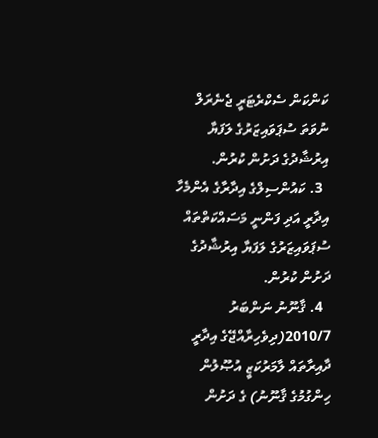ކަންކަން ސެކްރެޓަރީ ޖެނެރަލް ނުވަތަ ސުޕަވައިޒަރުގެ ލަފަޔާ އިރުޝާދުގެ ދަށުން ކުރުން.
  3. ކައުންސިލްގެ އިދާރާގެ އެންމެހާ އިދާރީ އަދި ފަންނީ މަސައްކަތްތައް ސުޕަވައިޒަރުގެ ލަފަޔާ އިރުޝާދުގެ ދަށުން ކުރުން.
  4. ޤާނޫނު ނަންބަރު 2010/7(ދިވެހިރާއްޖޭގެ އިދާރީ ދާއިރާތައް ލާމަރުކަޒީ އުޞޫލުން ހިންގުމުގެ ޤާނޫނު) ގެ ދަށުން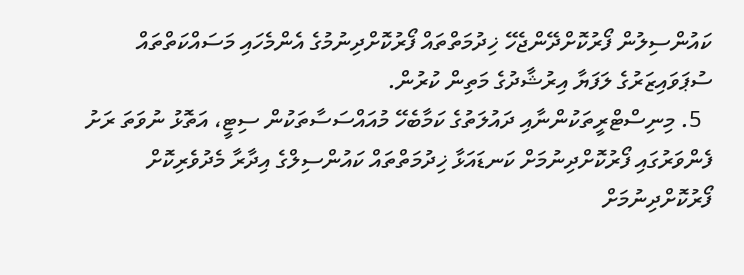ކައުންސިލުން ފޯރުކޮށްދޭންޖެހޭ ޚިދުމަތްތައް ފޯރުކޮށްދިނުމުގެ އެންމެހައި މަސައްކަތްތައް ސުޕަވައިޒަރުގެ ލަފަޔާ އިރުޝާދުގެ މަތިން ކުރުން.
  5. މިނިސްޓްރީތަކުންނާއި ދައުލަތުގެ ކަމާބެހޭ މުއައްސަސާތަކުން ސިޓީ، އަތޮޅު ނުވަތަ ރަށު ފެންވަރުގައި ފޯރުކޮށްދިނުމަށް ކަނޑައަޅާ ޚިދުމަތްތައް ކައުންސިލްގެ އިދާރާ މެދުވެރިކޮށް ފޯރުކޮށްދިނުމަށް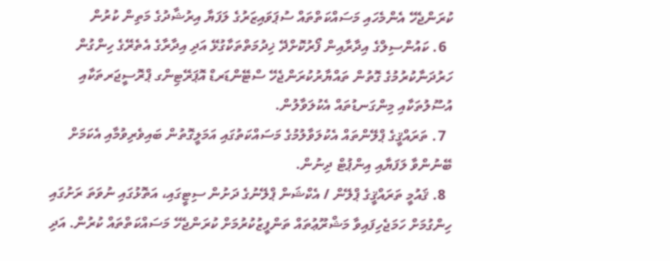ކުރަންޖެހޭ އެންމެހައި މަސައްކަތްތައް ސުޕަވައިޒަރުގެ ލަފަޔާ އިރުޝާދުގެ މަތިން ކުރުން
  6. ކައުންސިލްގެ އިދާރާއިން ފޯރުކޮށްދޭ ޚިދުމަތްތަކާގުޅޭ އަދި އިދާރާގެ އެތެރޭގެ ހިންގުން ހަރުދަނާކުރުމުގެ ގޮތުން ތައްޔާރުކުރަންޖެހޭ ސްޓޭންޑަރޑް އޮޕަރޭޓިންގ ޕްރޮސީޖަރތަކާއި އުސޫލުތަކާއި މިންގަނޑުތައް އެކުލަވާލުން.
  7. ތަރައްޤީގެ ޕްލޭންތައް އެކުލަވާލުމުގެ މަސައްކަތުގައި އަމަލީގޮތުން ބައިވެރިވުމާއި އެކަމަށް ބޭނުންވާ ލަފަޔާއި އިންޕުޓް ދިނުން.
  8. ޤައުމީ ތަރައްޤީގެ ޕްލޭން / އެކްޝަން ޕްލޭނުގެ ދަށުން ސިޓީގައި، އަތޮޅުގައި ނުވަތަ ރަށުގައި ހިންގުމަށް ހަމަޖެހިފައިވާ މަޝްރޫޢުތައް ތަންފީޒުކުރުމަށް ކުރަންޖެހޭ މަސައްކަތްތައް ކުރުން. އަދި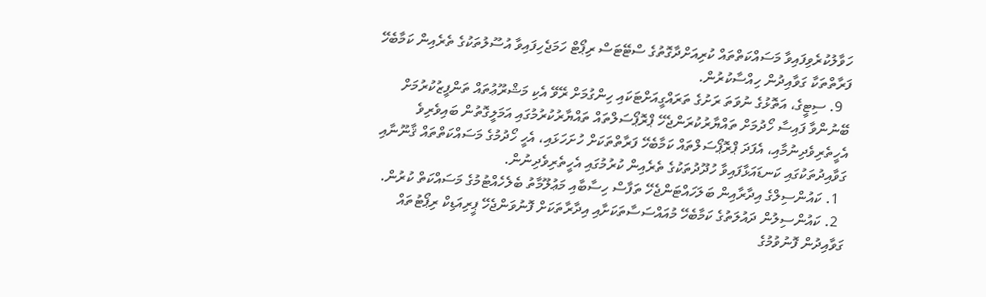ހަވާލުކުރެވިފައިވާ މަސައްކަތްތައް ކުރިއަށްދާގޮތުގެ ސްޓޭޓަސް ރިޕޯޓް ހަމަޖެހިފައިވާ އުސޫލުތަކުގެ ތެރެއިން ކަމާބެހޭ ފަރާތްތަކާ ގަވާއިދުން ހިއްސާކުރުން.
  9. ސިޓީގެ، އަތޮޅުގެ ނުވަތަ ރަށުގެ ތަރައްގީއަށްޓަކައި ހިންގުމަށް ރޭވޭ އެކި މަޝްރޫޢުތައް ތަންފީޒުކުރުމަށް ބޭނުންވާ ފައިސާ ހޯދުމަށް ތައްޔާރުކުރަންޖެހޭ ޕްރޮޕޯސަލްތައް ތައްޔާރުކުރުމުގައި އަމަލީގޮތުން ބައިވެރިވެ އެހީތެރިވެދިނުމާއި، އެފަދަ ޕްރޮޕޯސަލްތައް ކަމާބެހޭ ފަރާތްތަކަށް ހުށަހަޅައި، އެހީ ހޯދުމުގެ މަސައްކަތްތައް ޤާނޫނާއި ގަވާއިދުތަކުގައި ކަނޑައަޅާފައިވާ ހުދޫދުތަކުގެ ތެރެއިން ކުރުމުގައި އެހީތެރިވެދިނުން.
  1. ކައުންސިލްގެ އިދާރާއިން ބަލަހައްޓަންޖެހޭ ތަފާސް ހިސާބާއި މަޢުލޫމާތު ބެލެހެއްޓުމުގެ މަސައްކަތް ކުރުން.
  2. ކައުންސިލުން ދައުލަތުގެ ކަމާބެހޭ މުއައްސަސާތަކަށާއި އިދާރާތަކަށް ފޮނުވަންޖެހޭ ޕީރިއަޑިކް ރިޕޯޓުތައް ގަވާއިދުން ފޮނުވުމުގެ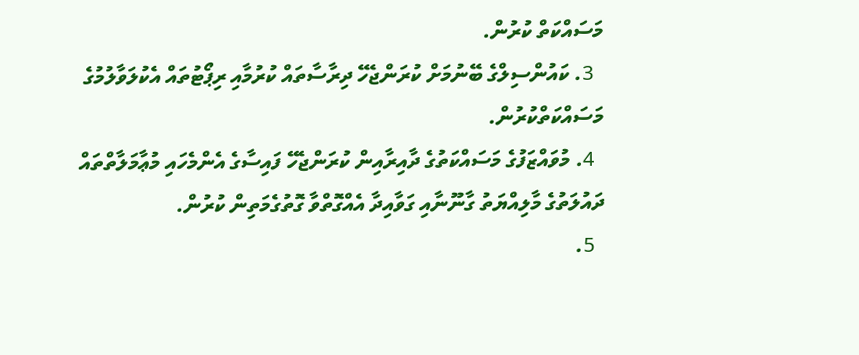މަސައްކަތް ކުރުން.
  3. ކައުންސިލްގެ ބޭނުމަށް ކުރަންޖެހޭ ދިރާސާތައް ކުރުމާއި ރިޕޯޓުތައް އެކުލަވާލުމުގެ މަސައްކަތްކުރުން.
  4. މުވައްޒަފުގެ މަސައްކަތުގެ ދާއިރާއިން ކުރަންޖެހޭ ފައިސާގެ އެންމެހައި މުޢާމަލާތްތައް ދައުލަތުގެ މާލިއްޔަތު ގާނޫނާއި ގަވާއިދާ އެއްގޮތްވާ ގޮތުގެމަތިން ކުރުން.
  5.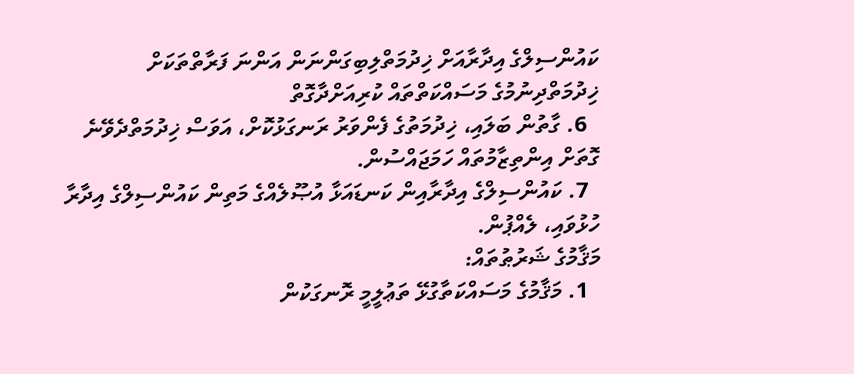ކައުންސިލްގެ އިދާރާއަށް ޚިދުމަތްލިބިގަންނަން އަންނަ ފަރާތްތަކަށް ޚިދުމަތްދިނުމުގެ މަސައްކަތްތައް ކުރިއަށްދާގޮތް
  6. ގާތުން ބަލައި، ޚިދުމަތުގެ ފެންވަރު ރަނގަޅުކޮށް، އަވަސް ޚިދުމަތްދެވޭނެ ގޮތަށް އިންތިޒާމުތައް ހަމަޖައްސުން.
  7. ކައުންސިލްގެ އިދާރާއިން ކަނޑައަޅާ އުޞޫލެއްގެ މަތިން ކައުންސިލްގެ އިދާރާ ހުޅުވައި، ލެއްޕުން.
މަޤާމުގެ ޝަރުޠުތައް:
  1. މަޤާމުގެ މަސައްކަތާގުޅޭ ތަޢުލީމީ ރޮނގަކުން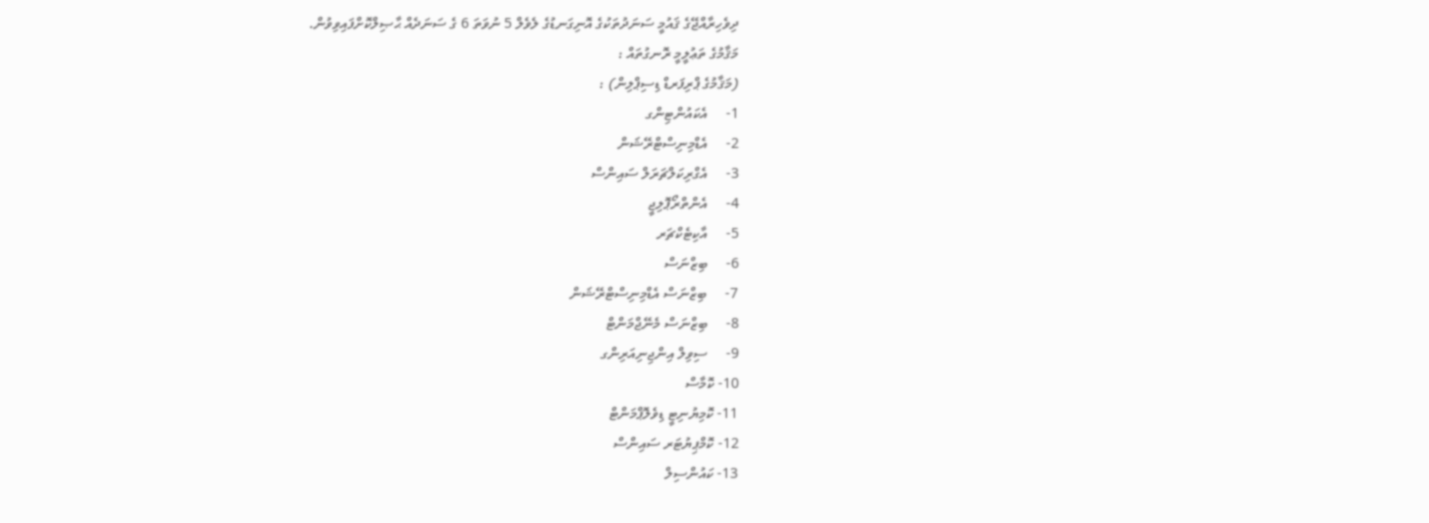ދިވެހިރާއްޖޭގެ ޤައުމީ ސަނަދުތަކުގެ އޮނިގަނޑުގެ ލެވެލް 5 ނުވަތަ 6 ގެ ސަނަދެއް ޙާޞިލްކޮށްފައިވިވުން.
މަޤާމުގެ ތަޢުލީމީ ރޮނގުތައް :
(މަޤާމުގެ ޕްރިފަރޑް ޑިސިޕްލިން) :
1-     އެކައުންޓިންގ
2-     އެޑްމިނިސްޓްރޭޝަން
3-     އެގްރިކަލްޗަރަލް ސައިންސް
4-     އެންތްރޯޕޮލިޖީ
5-     އާކިޓެކްޗަރ
6-     ބިޒްނަސް
7-     ބިޒްނަސް އެޑްމިނިސްޓްރޭޝަން
8-     ބިޒްނަސް މެނޭޖްމަންޓް
9-     ސިވިލް އިންޖިނިއަރިންގ
10- ކޮމާސް
11- ކޮމިޔުނިޓީ ޑިވެލޮޕްމަންޓް
12- ކޮމްޕިޔުޓަރ ސައިންސް
13- ކައުންސިލް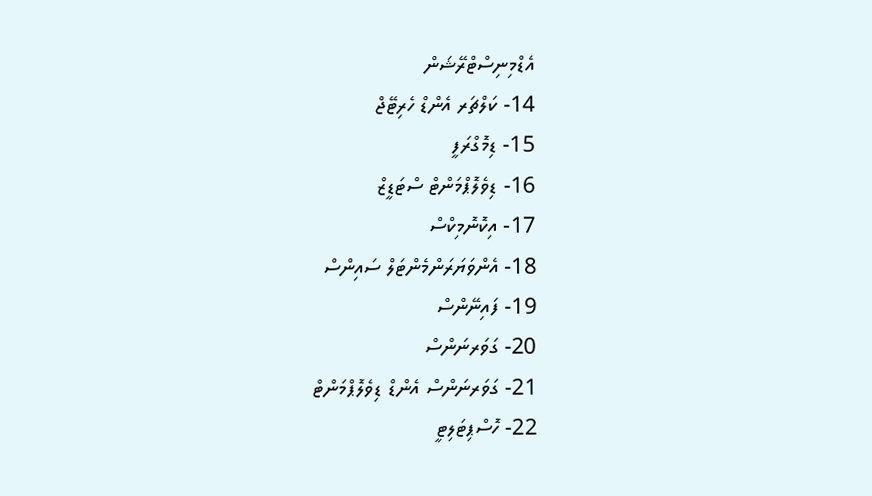އެޑްމިނިސްޓްރޭޝަން
14- ކަލްޗަރ އެންޑް ހެރިޓޭޖް
15- ޑިމޮގްރަފީ
16- ޑިވެލޮޕްމަންޓް ސްޓަޑީޒް
17- އިކޮނޮމިކްސް
18- އެންވަޔަރަންމެންޓަލް ސައިންސް
19- ފައިނޭންސް
20- ގަވަރނަންސް
21- ގަވަރނަންސް އެންޑް ޑިވެލޮޕްމަންޓް
22- ހޮސްޕިޓަލިޓީ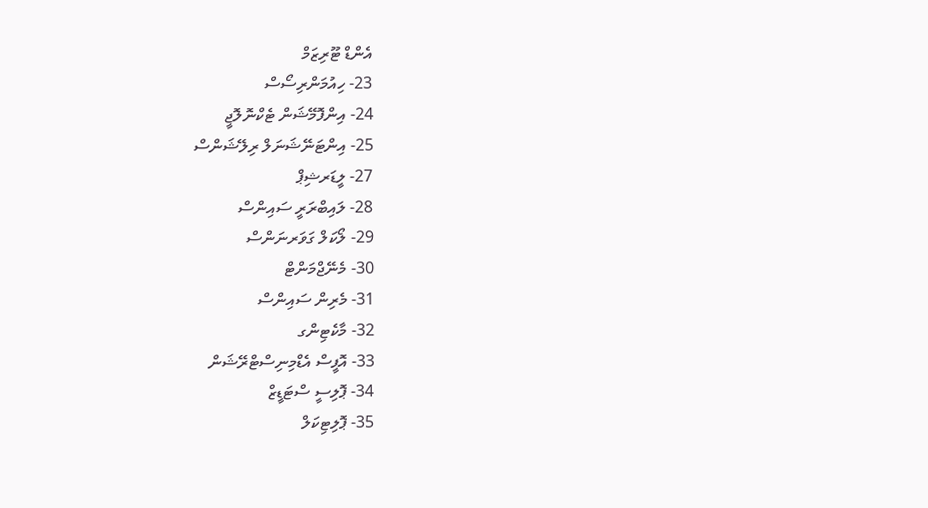އެންޑް ޓޫރިޒަމް
23- ހިއުމަންރިސޯސް
24- އިންފޮމޭޝަން ޓެކްނޮލޮޖީ
25- އިންޓަނޭޝަނަލް ރިލޭޝަންސް
27- ލީޑަރޝިޕް
28- ލައިބްރަރީ ސައިންސް
29- ލޯކަލް ގަވަރނަންސް
30- މެނޭޖްމަންޓް
31- މެރިން ސައިންސް
32- މާކެޓިންގ
33- އޮފީސް އެޑްމިނިސްޓްރޭޝަން
34- ޕޮލިސީ ސްޓަޑީޒް
35- ޕޮލިޓިކަލް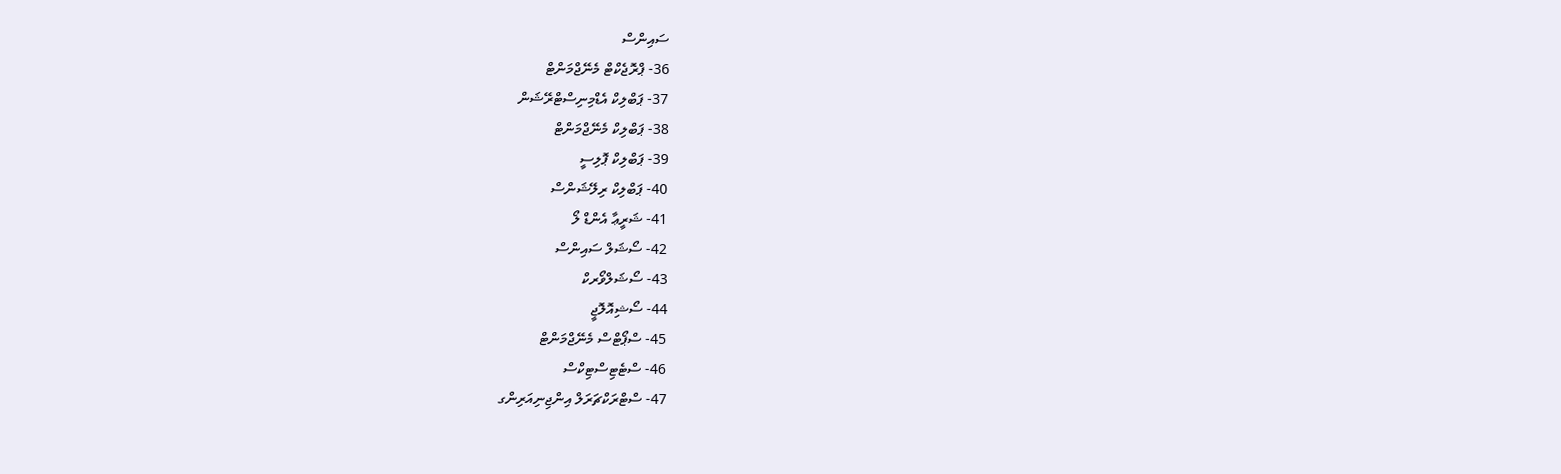ސައިންސް
36- ޕްރޮޖެކްޓް މެނޭޖްމަންޓް
37- ޕަބްލިކް އެޑްމިނިސްޓްރޭޝަން
38- ޕަބްލިކް މެނޭޖްމަންޓް
39- ޕަބްލިކް ޕޮލިސީ
40- ޕަބްލިކް ރިލޭޝަންސް
41- ޝަރީޢާ އެންޑް ލޯ
42- ސޯޝަލް ސައިންސް
43- ސޯޝަލްވޯރކް
44- ސޯޝިއޮލޮޖީ
45- ސްޕޯޓްސް މެނޭޖްމަންޓް
46- ސްޓެޓިސްޓިކްސް
47- ސްޓްރަކްޗަރަލް އިންޖިނިއަރިންގ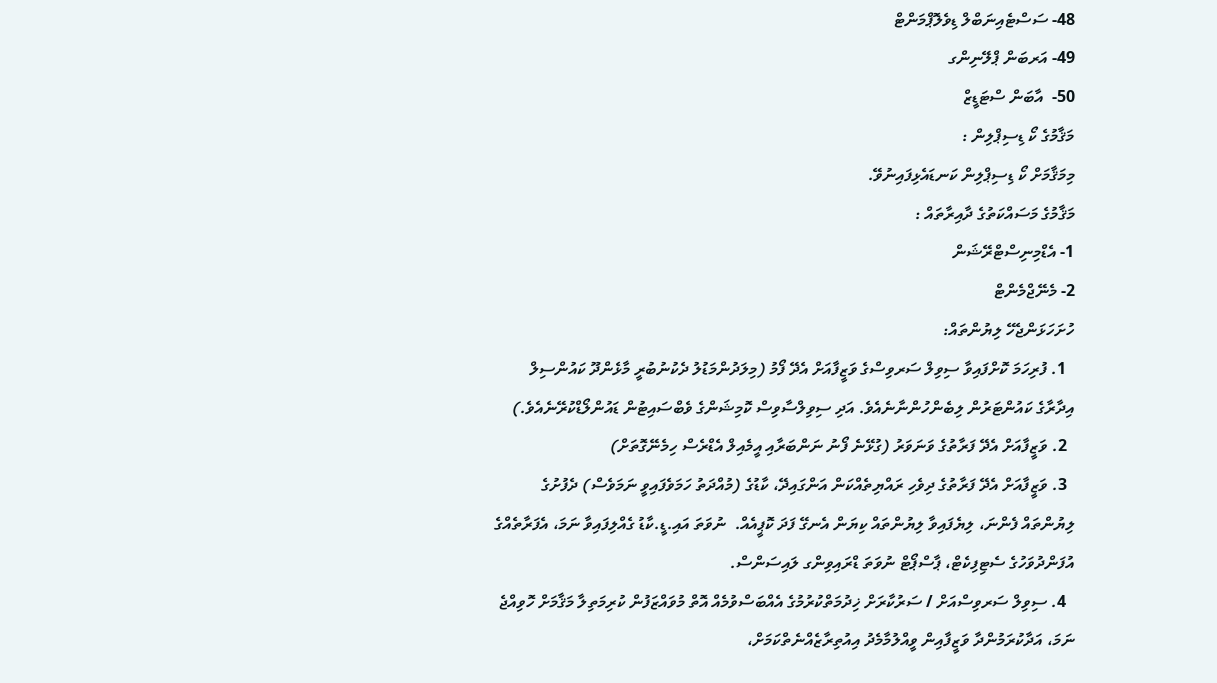48- ސަސްޓެއިނަބްލް ޑިވެލޮޕްމަންޓް
49- އަރބަން ޕްލޭނިންގ
50-  އާބަން ސްޓަޑީޒް
މަޤާމުގެ ކޯ ޑިސިޕްލިން :
މިމަޤާމަށް ކޯ ޑިސިޕްލިން ކަނޑައެޅިފައިނުވޭ.
މަޤާމުގެ މަސައްކަތުގެ ދާއިރާތައް :
1- އެޑްމިނިސްޓްރޭޝަން
2- މެނޭޖްމެންޓް
ހުށަހަޅަންޖެހޭ ލިޔުންތައް:
  1. ފުރިހަމަ ކޮށްފައިވާ ސިވިލް ސަރވިސްގެ ވަޒީފާއަށް އެދޭ ފޯމު (މިލަދުންމަޑުލު ދެކުނުބުރީ މާޅެންދޫ ކައުންސިލް އިދާރާގެ ކައުންޓަރުން ލިބެންހުންނާނެއެވެ. އަދި ސިވިލްސާވިސް ކޮމިޝަންގެ ވެބްސައިޓުން ޑައުންލޯޑްކުރޭނެއެވެ.)
  2. ވަޒީފާއަށް އެދޭ ފަރާތުގެ ވަނަވަރު (ގުޅޭނެ ފޯނު ނަންބަރާއި އީމެއިލް އެޑްރެސް ހިމެނޭގޮތަށް)
  3. ވަޒީފާއަށް އެދޭ ފަރާތުގެ ދިވެހި ރައްޔިތެއްކަން އަންގައިދޭ، ކާޑުގެ (މުއްދަތު ހަމަވެފައިވީ ނަމަވެސް) ދެފުށުގެ ލިޔުންތައް ފެންނަ، ލިޔެފައިވާ ލިޔުންތައް ކިޔަން އެނގޭ ފަދަ ކޮޕީއެއް.  ނުވަތަ އައި.ޑީ.ކާޑު ގެއްލިފައިވާ ނަމަ، އެފަރާތެއްގެ އުފަންދުވަހުގެ ސެޓިފިކެޓް، ޕާސްޕޯޓް ނުވަތަ ޑްރައިވިންގ ލައިސަންސް.
  4. ސިވިލް ސަރވިސްއަށް / ސަރުކާރަށް ޚިދުމަތްކުރުމުގެ އެއްބަސްވުމެއް އޮތް މުވައްޒަފުން ކުރިމަތިލާ މަޤާމަށް ހޮވިއްޖެ ނަމަ، އަދާކުރަމުންދާ ވަޒީފާއިން ވީއްލުމާމެދު އިއުތިރާޒެއްނެތްކަމަށް،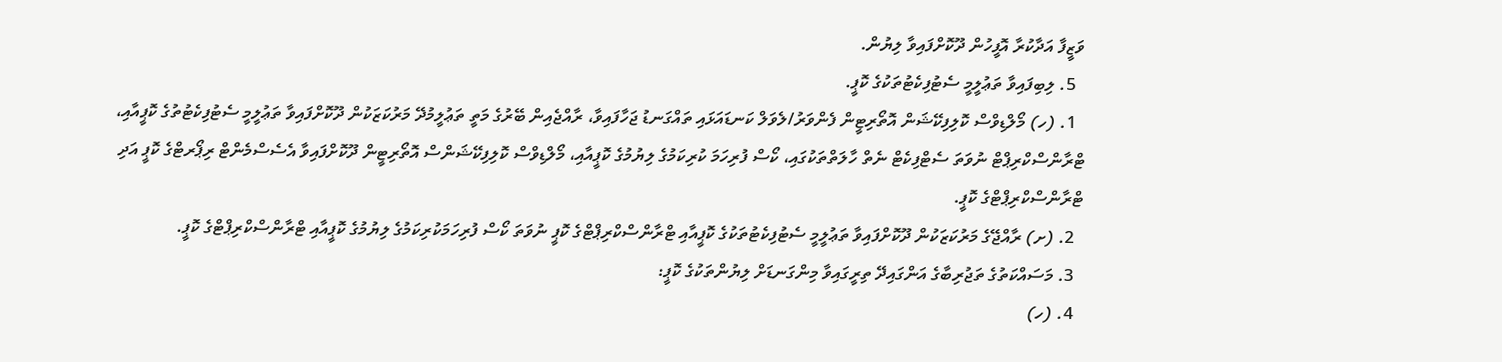ވަޒީފާ އަދާކުރާ އޮފީހުން ދޫކޮށްފައިވާ ލިޔުން.
  5. ލިބިފައިވާ ތަޢުލީމީ ސެޓުފިކެޓުތަކުގެ ކޮޕީ.
  1. (ހ) މޯލްޑިވްސް ކޮލިފިކޭޝަން އޮތޯރިޓީން ފެންވަރު/ލެވަލް ކަނޑައަޅައި ތައްގަނޑު ޖަހާފައިވާ، ރާއްޖެއިން ބޭރުގެ މަތީ ތަޢުލީމުދޭ މަރުކަޒަކުން ދޫކޮށްފައިވާ ތަޢުލީމީ ސެޓުފިކެޓުތުގެ ކޮޕީއާއި، ޓްރާންސްކްރިޕްޓް ނުވަތަ ސެޓްފިކެޓް ނެތް ހާލަތްތަކުގައި، ކޯސް ފުރިހަމަ ކުރިކަމުގެ ލިޔުމުގެ ކޮޕީއާއި، މޯލްޑިވްސް ކޮލިފިކޭޝަންސް އޮތޯރިޓީން ދޫކޮށްފައިވާ އެސެސްމެންޓް ރިޕޯރޓްގެ ކޮޕީ އަދި ޓްރާންސްކްރިޕްޓްގެ ކޮޕީ.
  2. (ށ) ރާއްޖޭގެ މަރުކަޒަކުން ދޫކޮށްފައިވާ ތަޢުލީމީ ސެޓުފިކެޓުތަކުގެ ކޮޕީއާއި ޓްރާންސްކްރިޕްޓްގެ ކޮޕީ ނުވަތަ ކޯސް ފުރިހަމަކުރިކަމުގެ ލިޔުމުގެ ކޮޕީއާއި ޓްރާންސްކްރިޕްޓްގެ ކޮޕީ.
  3. މަސައްކަތުގެ ތަޖުރިބާގެ އަންގައިދޭ ތިރީގައިވާ މިންގަނޑަށް ލިޔުންތަކުގެ ކޮޕީ:
  4. (ހ)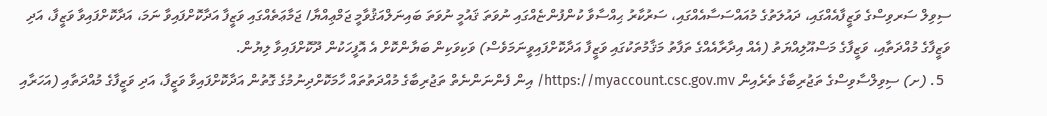ސިވިލް ސަރވިސްގެ ވަޒީފާއެއްގައި، ދައުލަތުގެ މުއައްސަސާއެއްގައި، ސަރުކާރު ޙިއްސާވާ ކުންފުންޏެއްގައި ނުވަތަ ޤައުމީ ނުވަތަ ބައިނަލްއަޤުވާމީ ޖަމްޢިއްޔާ/ ޖަމާޢަތެއްގައި ވަޒީފާ އަދާކޮށްފައިވާ ނަމަ، އަދާކޮށްފައިވާ ވަޒީފާ، އަދި ވަޒީފާގެ މުއްދަތާއި، ވަޒީފާގެ މަސްއޫލިއްޔަތު (އެއް އިދާރާއެއްގެ ތަފާތު މަޤާމުތަކުގައި ވަޒީފާ އަދާކޮށްފައިވީނަމަވެސް) ވަކިވަކިން ބަޔާންކޮށް އެ އޮފީހަކުން ދޫކޮށްފައިވާ ލިޔުން.
  5. (ށ) ސިވިލްސާވިސްގެ ތަޖުރިބާގެ ތެރެއިން https://myaccount.csc.gov.mv/ އިން ފެންނަންނެތް ތަޖުރިބާގެ މުއްދަތުތައް ހާމަކޮށްދިނުމުގެ ގޮތުން އަދާކޮށްފައިވާ ވަޒީފާ، އަދި ވަޒީފާގެ މުއްދަތާއި (އަހަރާއި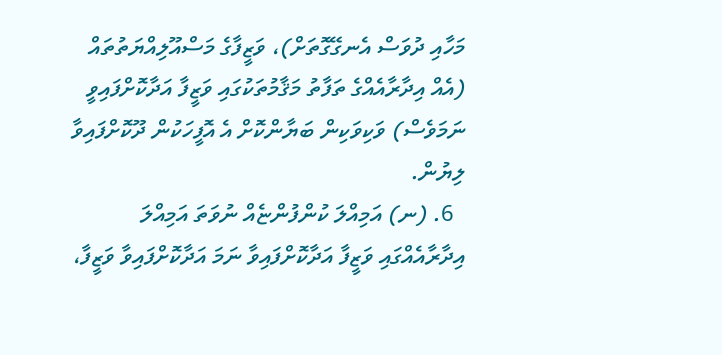މަހާއި ދުވަސް އެނގޭގޮތަށް)، ވަޒީފާގެ މަސްއޫލިއްޔަތުތައް (އެއް އިދާރާއެއްގެ ތަފާތު މަޤާމުތަކުގައި ވަޒީފާ އަދާކޮށްފައިވީ ނަމަވެސް) ވަކިވަކިން ބަޔާންކޮށް އެ އޮފީހަކުން ދޫކޮށްފައިވާ ލިޔުން.
  6. (ނ) އަމިއްލަ ކުންފުންޏެއް ނުވަތަ އަމިއްލަ އިދާރާއެއްގައި ވަޒީފާ އަދާކޮށްފައިވާ ނަމަ އަދާކޮށްފައިވާ ވަޒީފާ،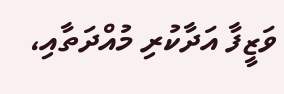ވަޒީފާ އަދާކުރި މުއްދަތާއި،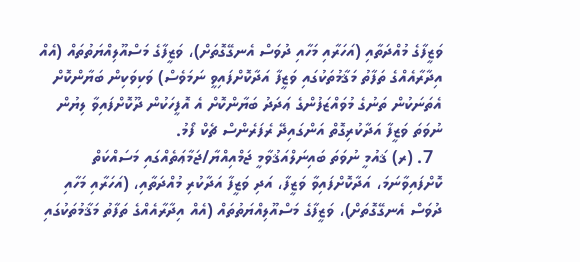ވަޒީފާގެ މުއްދަތާއި (އަހަރާއި މަހާއި ދުވަސް އެނގޭގޮތަށް)، ވަޒީފާގެ މަސްއޫލިއްޔަތުތައް (އެއް އިދާރާއެއްގެ ތަފާތު މަޤާމުތަކުގައި ވަޒީފާ އަދާކޮށްފައިވީ ނަމަވެސް) ވަކިވަކިން ބަޔާންކޮށް އެތަނަކުން ތަނުގެ މުވައްޒަފުންގެ ޢަދަދު ބަޔާންކޮށް އެ އޮފީހަކުން ދޫކޮށްފައިވާ ލިޔުން ނުވަތަ ވަޒީފާ އަދާކުރިގޮތް އަންގައިދޭ ރެފަރެންސް ޗެކް ފޯމު.
  7. (ރ) ޤައުމީ ނުވަތަ ބައިނަލްއަޤުވާމީ ޖަމްއިއްޔާ/ޖަމާޢަތެއްގައި މަސައްކަތް ކޮށްފައިވާނަމަ، އަދާކޮށްފައިވާ ވަޒީފާ، އަދި ވަޒީފާ އަދާކުރި މުއްދަތާއި، (އަހަރާއި މަހާއި ދުވަސް އެނގޭގޮތަށް)، ވަޒީފާގެ މަސްއޫލިއްޔަތުތައް (އެއް އިދާރާއެއްގެ ތަފާތު މަޤާމުތަކުގައި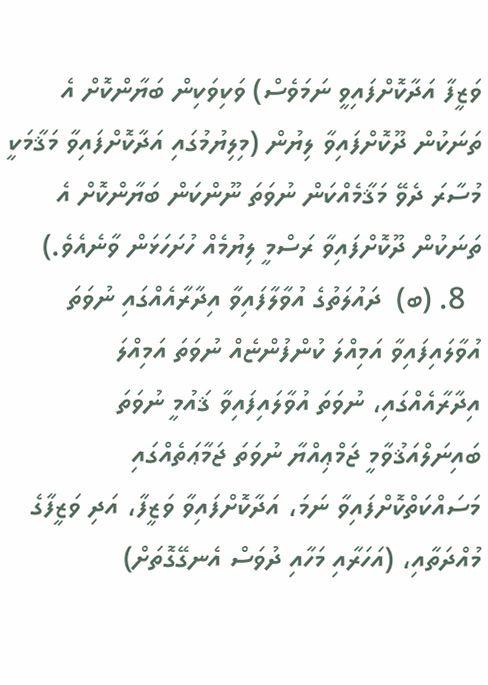ވަޒީފާ އަދާކޮށްފައިވީ ނަމަވެސް) ވަކިވަކިން ބަޔާންކޮށް އެ ތަނަކުން ދޫކޮށްފައިވާ ލިޔުން (މިލިޔުމުގައި އަދާކޮށްފައިވާ މަޤާމަކީ މުސާރަ ދެވޭ މަޤާމެއްކަން ނުވަތަ ނޫންކަން ބަޔާންކޮށް އެ ތަނަކުން ދޫކޮށްފައިވާ ރަސްމީ ލިޔުމެއް ހުށަހަޅަން ވާނެއެވެ.)
  8. (ބ)  ދައުލަތުގެ އުވާލާފައިވާ އިދާރާއެއްގައި ނުވަތަ އުވާލައިފައިވާ އަމިއްލަ ކުންފުންޏެއް ނުވަތަ އަމިއްލަ އިދާރާއެއްގައި، ނުވަތަ އުވާލައިފައިވާ ޤައުމީ ނުވަތަ ބައިނަލްއަޤުވާމީ ޖަމްޢިއްޔާ ނުވަތަ ޖަމާޢަތެއްގައި މަސައްކަތްކޮށްފައިވާ ނަމަ، އަދާކޮށްފައިވާ ވަޒީފާ، އަދި ވަޒީފާގެ މުއްދަތާއި، (އަހަރާއި މަހާއި ދުވަސް އެނގޭގޮތަށް)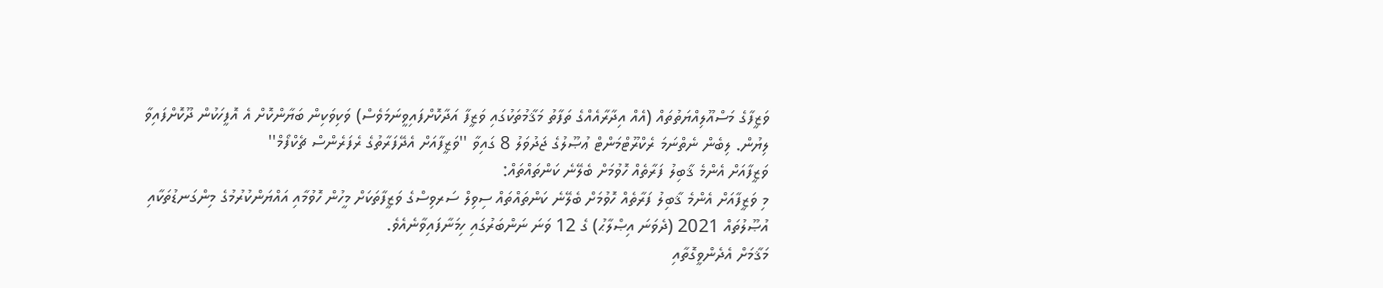ވަޒީފާގެ މަސްއޫލިއްޔަތުތައް (އެއް އިދާރާއެއްގެ ތަފާތު މަޤާމުތަކުގައި ވަޒީފާ އަދާކޮށްފައިވީނަމަވެސް) ވަކިވަކިން ބަޔާންކޮށް އެ އޮފީހަކުން ދޫކޮށްފައިވާ ލިޔުން. ލިބެން ނެތްނަމަ ރެކްރޫޓްމަންޓް ޢުޞޫލުގެ ޖަދުވަލު 8 ގައިވާ ''ވަޒީފާއަށް އެދޭފަރާތުގެ ރެފަރެންސް ޗެކްފޯމް''
ވަޒީފާއަށް އެންމެ ޤާބިލު ފަރާތެއް ހޮވުމަށް ބެލޭނެ ކަންތައްތައް:
މި ވަޒީފާއަށް އެންމެ ޤާބިލު ފަރާތެއް ހޮވުމަށް ބެލޭނެ ކަންތައްތައް ސިވިލް ސަރވިސްގެ ވަޒީފާތަކަށް މީހުން ހޮވުމާއި އައްޔަންކުރުމުގެ މިންގަނޑުތަކާއި އުޞޫލުތައް 2021 (ދެވަނަ އިޞްލާޙު) ގެ 12 ވަނަ ނަންބަރުގައި ހިމަނާފައިވާނެއެވެ.
މަޤާމަށް އެދެންވީގޮތާއި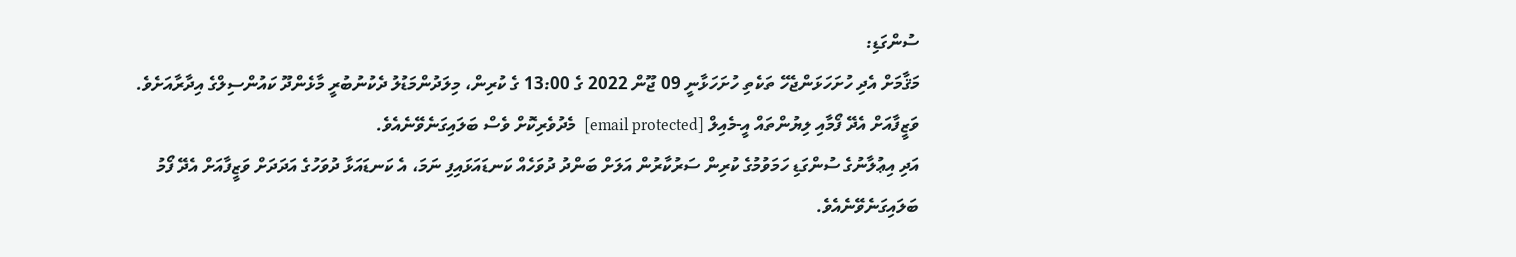ސުންގަޑި:
މަޤާމަށް އެދި ހުށަހަޅަންޖެހޭ ތަކެތި ހުށަހަޅާނީ 09 ޖޫން 2022 ގެ 13:00 ގެ ކުރިން، މިލަދުންމަޑުލު ދެކުނުބުރީ މާޅެންދޫ ކައުންސިލްގެ އިދާރާއަށެވެ. ވަޒީފާއަށް އެދޭ ފޯމާއި ލިޔުންތައް އީ-މެއިލް [email protected]  މެދުވެރިކޮށް ވެސް ބަލައިގަނެވޭނެއެވެ.
އަދި އިޢުލާނުގެ ސުންގަޑި ހަމަވުމުގެ ކުރިން ސަރުކާރުން އަލަށް ބަންދު ދުވަހެއް ކަނޑައަޅައިފި ނަމަ، އެ ކަނޑައަޅާ ދުވަހުގެ އަދަދަށް ވަޒީފާއަށް އެދޭ ފޯމު ބަލައިގަނެވޭނެއެވެ.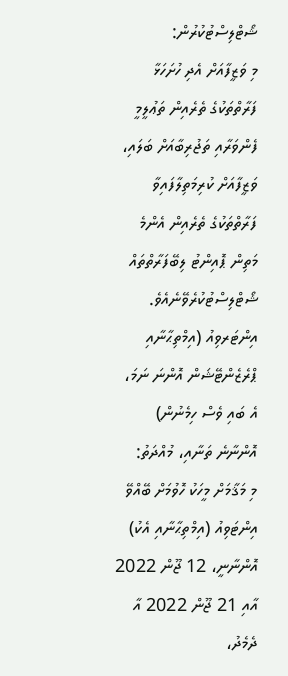ޝޯޓްލިސްޓުކުރުން:
މި ވަޒީފާއަށް އެދި ހުށަހަޅާ ފަރާތްތަކުގެ ތެރެއިން ތަޢުލީމީ ފެންވަރާއި ތަޖުރިބާއަށް ބަލައި، ވަޒީފާއަށް ކުރިމަތިލާފައިވާ ފަރާތްތަކުގެ ތެރެއިން އެންމެ މަތިން ޕޮއިންޓު ލިބޭފަރާތްތައް ޝޯޓްލިސްޓުކުރެވޭނެއެވެ.
އިންޓަރވިއު (އިމްތިޙާނާއި ޕްރެޒެންޓޭޝަން އޮންނަ ނަމަ، އެ ބައި ވެސް ހިމެނުން) އޮންނާނެ ތަނާއި، މުއްދަތު:
މި މަޤާމަށް މީހަކު ހޮވުމަށް ބޭއްވޭ އިންޓަވިއު (އިމްތިޙާނާއި އެކު)  އޮންނާނީ، 12 ޖޫން 2022 އާއި 21 ޖޫން 2022 އާ ދެމެދު،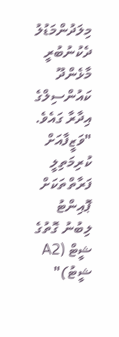މިލަދުންމަޑުލު ދެކުނުބުރީ މާޅެންދޫ ކައުންސިލްގެ އިދާރާ ގައެވެ.
"ވަޒީފާއަށް ކުރިމަތިލީ ފަރާތްތަކަށް ޕޮއިންޓު ލިބުނު ގޮތުގެ ޝީޓް (A2 ޝީޓު)"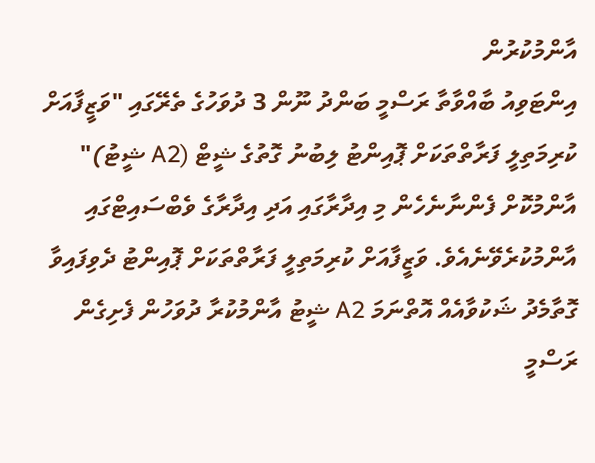އާންމުކުރުން
އިންޓަވިއު ބާއްވާތާ ރަސްމީ ބަންދު ނޫން 3 ދުވަހުގެ ތެރޭގައި "ވަޒީފާއަށް ކުރިމަތިލީ ފަރާތްތަކަށް ޕޮއިންޓު ލިބުނު ގޮތުގެ ޝީޓް (A2 ޝީޓު)" އާންމުކޮށް ފެންނާނެހެން މި އިދާރާގައި އަދި އިދާރާގެ ވެބްސައިޓްގައި އާންމުކުރެވޭނެއެވެ. ވަޒީފާއަށް ކުރިމަތިލީ ފަރާތްތަކަށް ޕޮއިންޓު ދެވިފައިވާ ގޮތާމެދު ޝަކުވާއެއް އޮތްނަމަ A2 ޝީޓު އާންމުކުރާ ދުވަހުން ފެށިގެން ރަސްމީ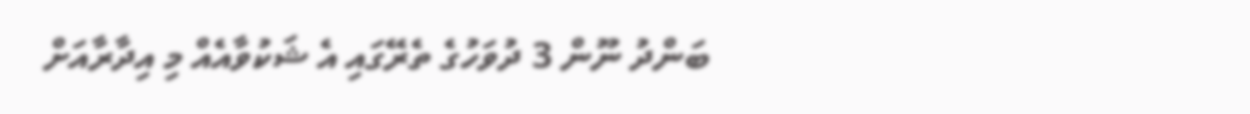ބަންދު ނޫން 3 ދުވަހުގެ ތެރޭގައި އެ ޝަކުވާއެއް މި އިދާރާއަށް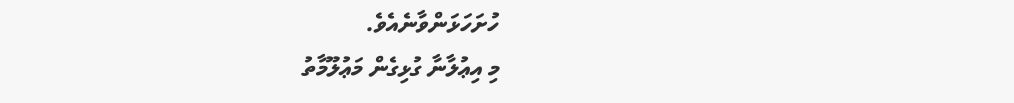ހުށަހަޅަންވާނެއެވެ.
މި އިޢުލާނާ ގުޅިގެން މަޢުލޫމާތު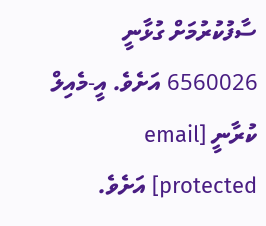ސާފުކުރުމަށް ގުޅާނީ 6560026 އަށެވެ. އީ-މެއިލް ކުރާނީ [email protected] އަށެވެ.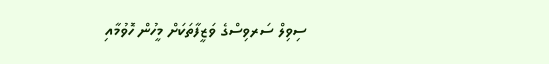ސިވިލް ސަރވިސްގެ ވަޒީފާތަކަށް މީހުން ހޮވުމާއި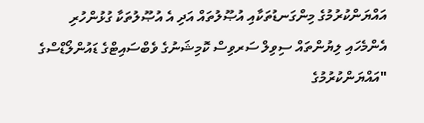އައްޔަންކުރުމުގެ މިންގަނޑުތަކާއި އުޞޫލުތައް އަދި އެ އުޞޫލުތަކާ ގުޅުންހުރި އެންމެހައި ލިޔުންތައް ސިވިލް ސަރވިސް ކޮމިޝަނުގެ ވެބްސައިޓްގެ ޑައުންލޯޑްސްގެ "އައްޔަންކުރުމުގެ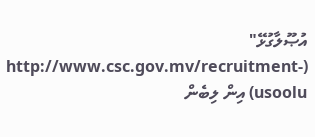އުޞޫލާގުޅޭ" (http://www.csc.gov.mv/recruitment-usoolu) އިން ލިބެން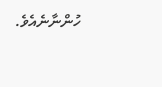ހުންނާނެއެވެ.